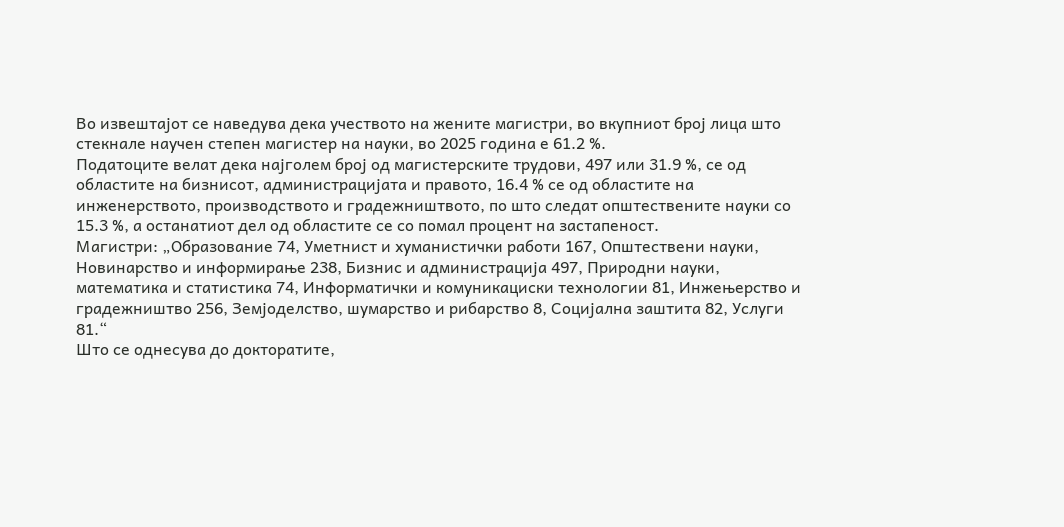Во извештајот се наведува дека учеството на жените магистри, во вкупниот број лица што стекнале научен степен магистер на науки, во 2025 година е 61.2 %.
Податоците велат дека најголем број од магистерските трудови, 497 или 31.9 %, се од областите на бизнисот, администрацијата и правото, 16.4 % се од областите на инженерството, производството и градежништвото, по што следат општествените науки со 15.3 %, а останатиот дел од областите се со помал процент на застапеност.
Магистри: „Образование 74, Уметнист и хуманистички работи 167, Општествени науки, Новинарство и информирање 238, Бизнис и администрација 497, Природни науки, математика и статистика 74, Информатички и комуникациски технологии 81, Инжењерство и градежништво 256, Земјоделство, шумарство и рибарство 8, Социјална заштита 82, Услуги 81.“
Што се однесува до докторатите,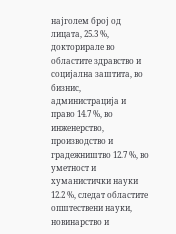најголем број од лицата, 25.3 %, докторирале во областите здравство и социјална заштита, во бизнис, администрација и право 14.7 %, во инженерство, производство и градежништво 12.7 %, во уметност и хуманистички науки 12.2 %, следат областите општествени науки, новинарство и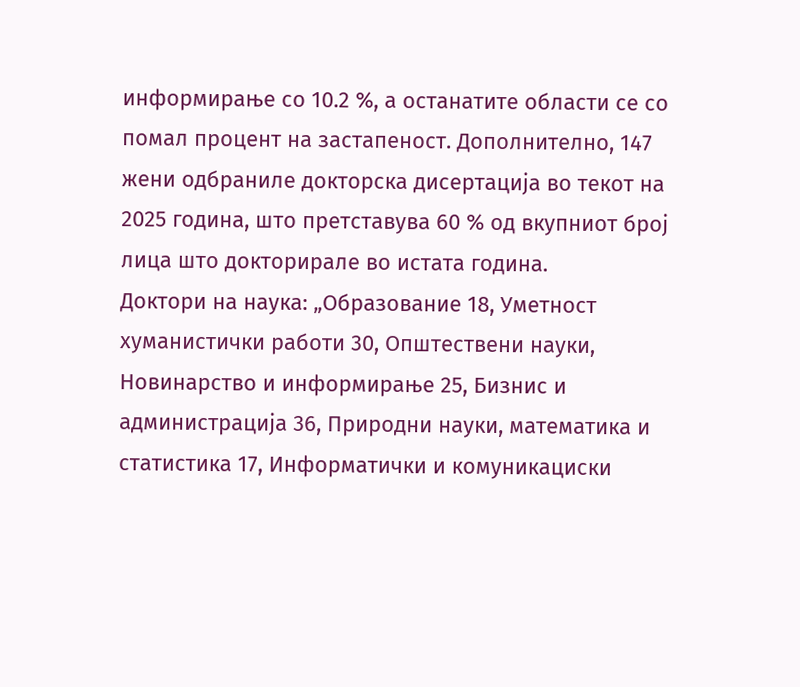информирање со 10.2 %, а останатите области се со помал процент на застапеност. Дополнително, 147 жени одбраниле докторска дисертација во текот на 2025 година, што претставува 60 % од вкупниот број лица што докторирале во истата година.
Доктори на наука: „Образование 18, Уметност хуманистички работи 30, Општествени науки, Новинарство и информирање 25, Бизнис и администрација 36, Природни науки, математика и статистика 17, Информатички и комуникациски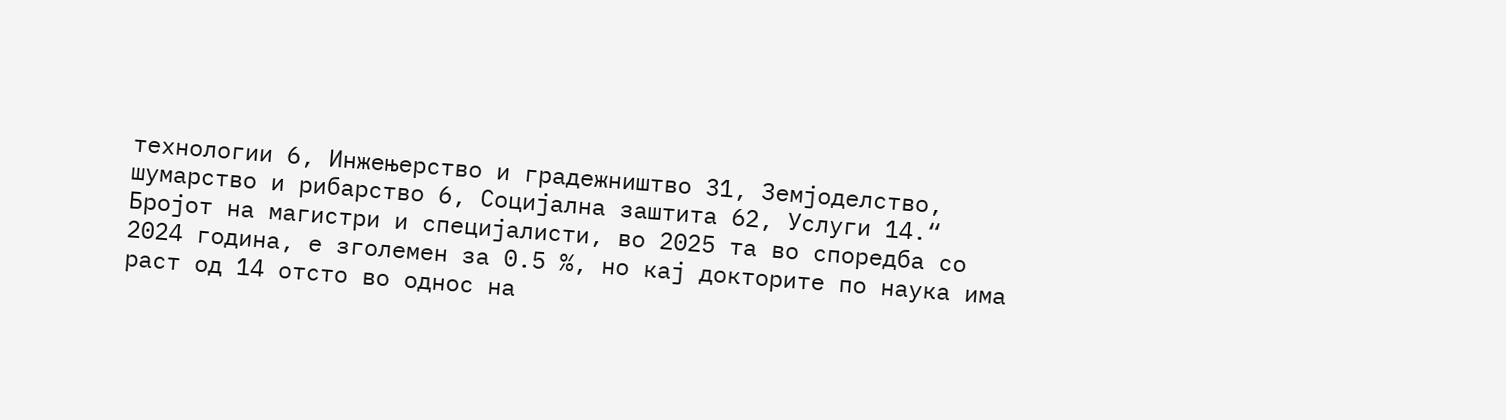технологии 6, Инжењерство и градежништво 31, Земјоделство, шумарство и рибарство 6, Социјална заштита 62, Услуги 14.“
Бројот на магистри и специјалисти, во 2025 та во споредба со 2024 година, е зголемен за 0.5 %, но кај докторите по наука има раст од 14 отсто во однос на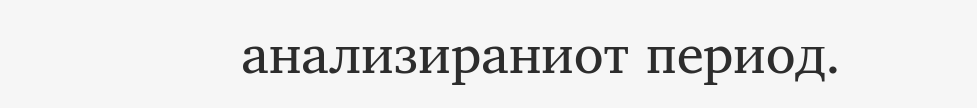анализираниот период.